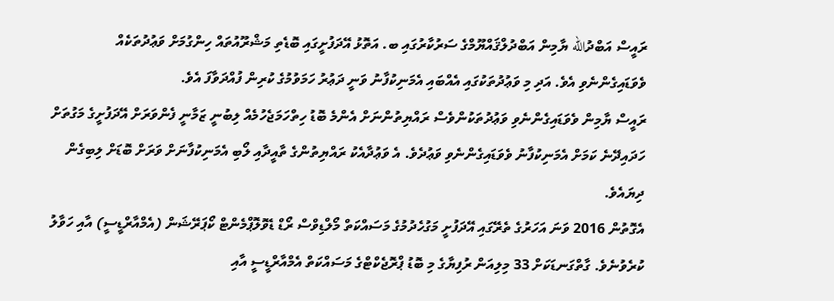ރައީސް އަބްދުالله ޔާމިން އަބްދުލްޤައްޔޫމްގެ ސަރުކާރުގައި ބ. އަތޮޅު އޭދަފުށީގައި ބޮޑެތި މަޝްރޫއުތައް ހިންގުމަށް ވަޢުދުތަކެއް ވެވަޑައިގެންނެވި އެވެ. އަދި މި ވަޢުދުތަކުގައި އެއްބައި އެމަނިކުފާނު ވަނީ ދަޢުރު ހަމަވުމުގެ ކުރިން ފުއްދަވާފަ އެވެ.
ރައީސް ޔާމިން ވެވަޑައިގެންނެވި ވަޢުދުތަކުންވެސް ރައްޔިތުންނަށް އެންމެ ބޮޑު ހިތްހަމަޖެހުމެއް ލިބުނީ ޒަމާނީ ފެންވަރަށް އޭދަފުށީގެ މަގުތަށް ހަދައިދޭނެ ކަމަށް އެމަނިކުފާނު ވެވަޑައިގެންނެވި ވަޢުދެވެ. އެ ވަޢުދާއެކު ރައްޔިތުންގެ ތާއީދާއި ލޯބި އެމަނިކުފާނަށް ވަރަށް ބޮޑަށް ލިބިގެން ދިޔައެވެ.
އެގޮތުން 2016 ވަނަ އަހަރުގެ ތެރޭގައި އޭދަފުށީ މަގުހެދުމުގެ މަސައްކަތް މޯލްޑިވްސް ރޯޑް ޑެވޮލޮޕްމެންޓް ކޯޕަރޭޝަން (އެމްއާރްޑީސީ) އާއި ހަވާލު ކުރެވުނެވެ. ގާތްގަނޑަކަށް 33 މިލިއަން ރުފިޔާގެ މި ބޮޑު ޕްރޮޖެކްޓްގެ މަސައްކަތް އެމްއާރްޑީސީ އާއި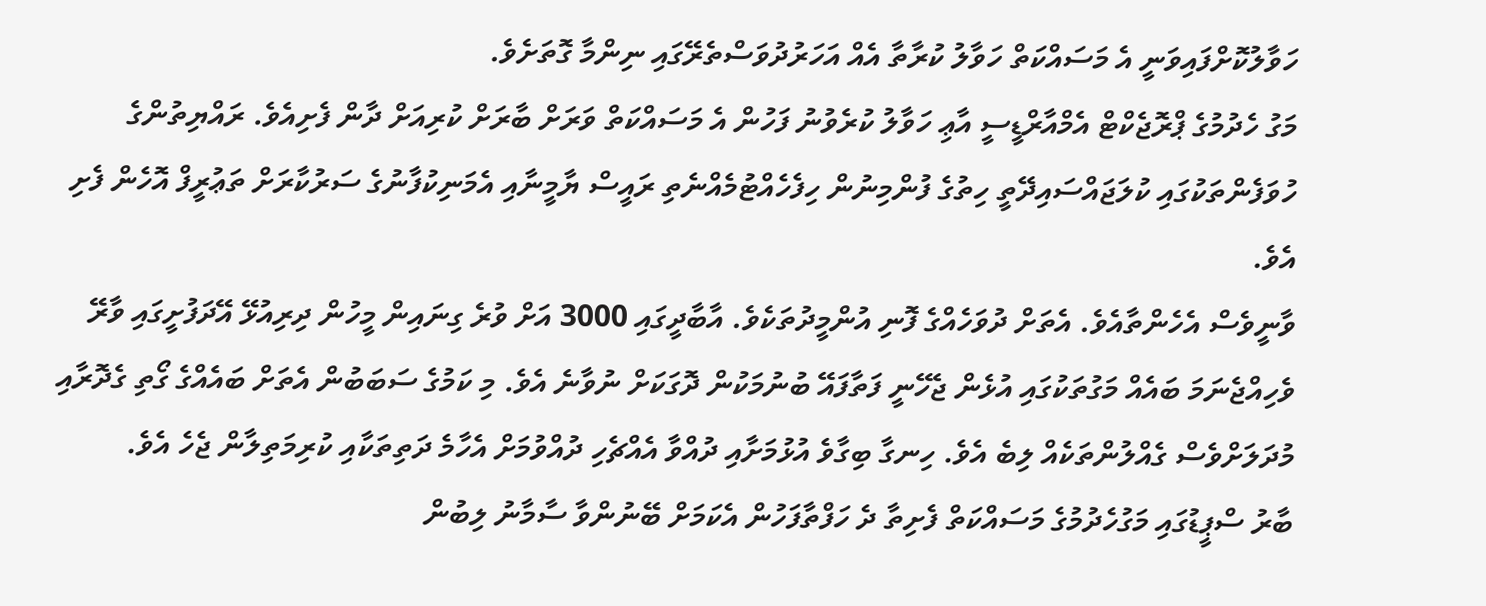ހަވާލުކޮށްފައިވަނީ އެ މަސައްކަތް ހަވާލު ކުރާތާ އެއް އަހަރުދުވަސްތެރޭގައި ނިންމާ ގޮތަށެވެ.
މަގު ހެދުމުގެ ޕްރޮޖެކްޓް އެމްއާރްޑީސީ އާޢި ހަވާލު ކުރެވުނު ފަހުން އެ މަސައްކަތް ވަރަށް ބާރަށް ކުރިއަށް ދާން ފެށިއެވެ. ރައްޔިތުންގެ ހުވަފެންތަކުގައި ކުލަޖައްސައިދޭތީ ހިތުގެ ފުންމިނުން ހިފެހެއްޓުމެއްނެތި ރައީސް ޔާމީނާއި އެމަނިކުފާނުގެ ސަރުކާރަށް ތަޢުރީފް އޮހެން ފެށި އެވެ.
ވާނީވެސް އެހެންތާއެވެ. އެތަށް ދުވަހެއްގެ ފޮނި އުންމީދުތަކެވެ. އާބާދީގައި 3000 އަށް ވުރެ ގިނައިން މީހުން ދިރިއުޅޭ އޭދަފުށީގައި ވާރޭ ވެހިއްޖެނަމަ ބައެއް މަގުތަކުގައި އުޅެން ޖެހޭނީ ފަތާފައޭ ބުނުމަކުން ދޮގަކަށް ނުވާނެ އެވެ. މި ކަމުގެ ސަބަބުން އެތަށް ބައެއްގެ ގޯތި ގެދޮރާއި މުދަލަށްވެސް ގެއްލުންތަކެއް ލިބެ އެވެ. ހިނގާ ބިގާވެ އުޅުމަށާއި ދުއްވާ އެއްޗެހި ދުއްވުމަށް އެހާމެ ދަތިތަކާއި ކުރިމަތިލާން ޖެހެ އެވެ.
ބާރު ސްޕީޑުގައި މަގުހެދުމުގެ މަސައްކަތް ފެށިތާ ދެ ހަފްތާފަހުން އެކަމަށް ބޭނުންވާ ސާމާނު ލިބުން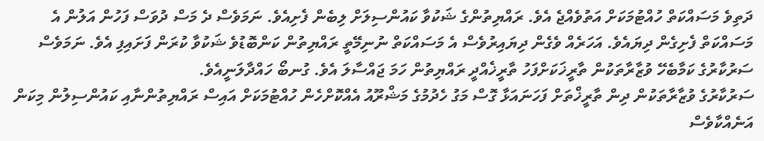ދަތިވެ މަސައްކަތް ހުއްޓުމަކަށް އަތުވެއްޖެ އެވެ. ރައްޔިތުންގެ ޝަކުވާ ކައުންސިލަށް ލިބެން ފެށިއެވެ. ނަމަވެސް ދެ މަސް ދުވަސް ފަހުން އަލުން އެ މަސައްކަތް ފެށިގެން ދިޔައެވެ. އަހަރެއް ވެގެން ދިޔައިރުވެސް އެ މަސައްކަތް ނުނިމޭތީ ރައްޔިތުން ކަންބޮޑުވެ ޝަކުވާ ކުރަން ފަށައިފި އެވެ. ނަމަވެސް ސަރުކާރުގެ ކަމާބެހޭ ވުޒާރާތަކުން ތާރީޚަކަށްފަހު ތާރީޚެއްދީ ރައްޔިތުން ހަމަ ޖައްސާލަ އެވެ. ގުނބޯ ހައްދާލަނީއެވެ.
ސަރުކާރުގެ ވުޒާރާތަކުން ދިން ތާރީޚްތަށް ފަހަނައަޅާ ގޮސް މަގު ހެދުމުގެ މަޝްރޫއު އެއްކޮށްހެން ހުއްޓުމަކަށް އައިސް ރައްޔިތުންނާއި ކައުންސިލުން މިކަން އަނެއްކާވެސް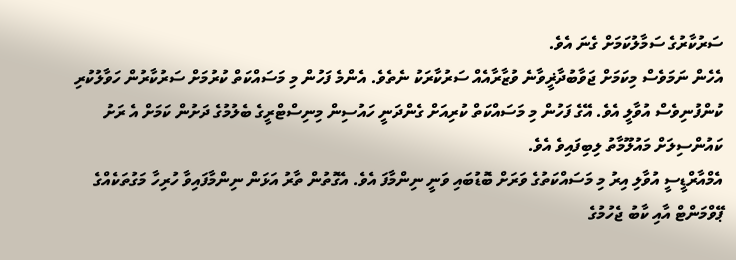ސަރުކާރުގެ ސަމާލުކަމަށް ގެނަ އެވެ.
އެހެން ނަމަވެސް މިކަމަށް ޖަވާބުދާޜީވާނެ ވުޒާރާއެއް ސަރުކާރަކު ނެތެވެ. އެންމެ ފަހުން މި މަސައްކަތް ކުރުމަށް ސަރުކާރުން ހަވާލުކުރި ކުންފުނިވެސް އުވާލީ އެވެ. އޭގެ ފަހުން މި މަސައްކަތް ކުރިއަށް ގެންދަނީ ހައުސިން މިނިސްޓްރީގެ ބެލުމުގެ ދަށުން ކަމަށް އެ ރަށު ކައުންސިލަށް މައުލޫމާތު ލިބިފައިވެ އެވެ.
އެމްއާރްޑީސީ އުވާލި އިރު މި މަސައްކަތުގެ ވަރަށް ބޮޑުބައި ވަނީ ނިންމާފަ އެވެ. އެގޮތުން ތާރު އަޅަން ނިންމާފައިވާ ހުރިހާ މަގުތަކެއްގެ ޕޭވްމަންޓް އާއި ކާބު ޖެހުމުގެ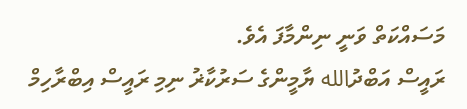މަސައްކަތް ވަނީ ނިންމާފަ އެވެ.
ރައީސް އަބްދުالله ޔާމީންގެ ސަރުކާޜު ނިމި ރައީސް އިބްރާހިމް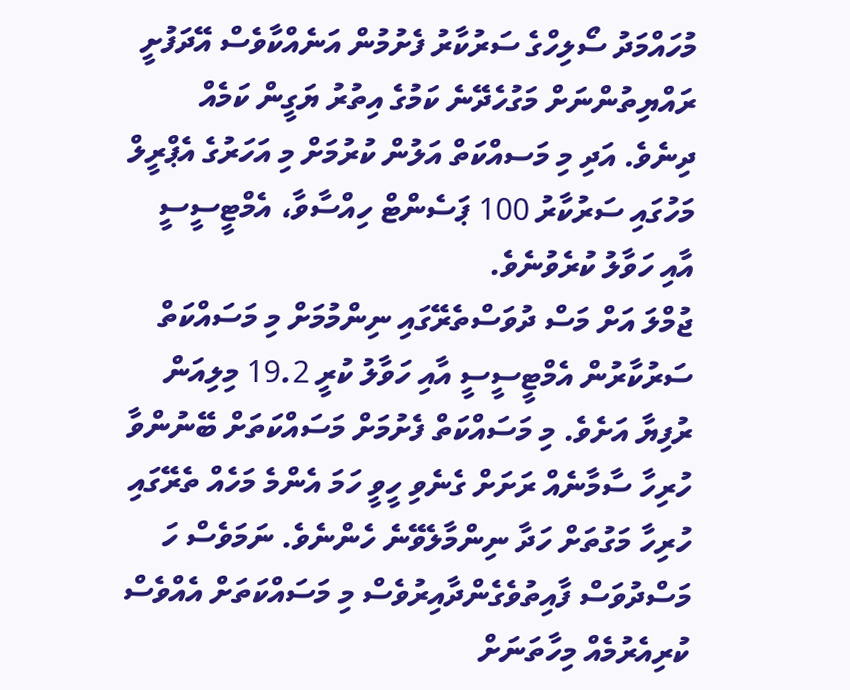މުހައްމަދު ސޯލިހްގެ ސަރުކާރު ފެށުމުން އަނެއްކާވެސް އޭދަފުށީ ރައްޔިތުންނަށް މަގުހެދޭނެ ކަމުގެ އިތުރު ޔަގީން ކަމެއް ދިނެވެ. އަދި މި މަސއްކަތް އަލުން ކުރުމަށް މި އަހަރުގެ އެޕްރީލް މަހުގައި ސަރުކާރު 100 ޕަސެންޓް ހިއްސާވާ، އެމްޓީސީސީ އާއި ހަވާލު ކުރެވުނެވެ.
ޖުމްލަ އަށް މަސް ދުވަސްތެރޭގައި ނިންމުމަށް މި މަސައްކަތް ސަރުކާރުން އެމްޓީސީސީ އާއި ހަވާލު ކުރީ 19.2 މިލިއަން ރުފިޔާ އަށެވެ. މި މަސައްކަތް ފެށުމަށް މަސައްކަތަށް ބޭނުންވާ ހުރިހާ ސާމާނެއް ރަށަށް ގެނެވި ހީވީ ހަމަ އެންމެ މަހެއް ތެރޭގައި ހުރިހާ މަގުތަށް ހަދާ ނިންމާލެވޭނެ ހެންނެވެ. ނަމަވެސް ހަ މަސްދުވަސް ފާއިތުވެގެންދާއިރުވެސް މި މަސައްކަތަށް އެއްވެސް ކުރިއެރުމެއް މިހާތަނަށް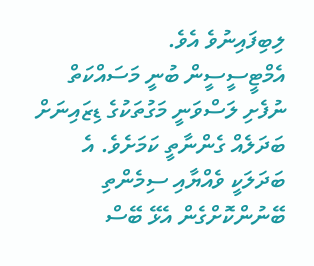ލިބިފައިނުވެ އެވެ.
އެމްޓީސީސީން ބުނީ މަސައްކަތް ނުފެށި ލަސްވަނީ މަގުތަކުގެ ޑިޒައިނަށް ބަދަލެއް ގެންނާތީ ކަމަށެވެ. އެ ބަދަލަކީ ވެއްޔާއި ސިމެންތި ބޭނުންކޮށްގެން އެޅޭ ބޭސް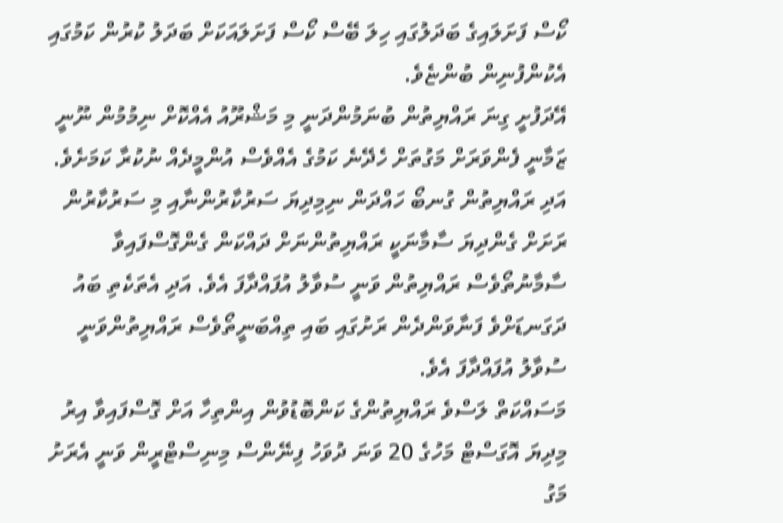ކޯސް ފަށަލައިގެ ބަދަލުގައި ހިލަ ބޭސް ކޯސް ފަށަލައަކަށް ބަދަލު ކުރުން ކަމުގައި އެކުންފުނިން ބުންޏެވެ.
އޭދަފުށީ ގިނަ ރައްޔިތުން ބުނަމުންދަނީ މި މަޝްރޫއު އެއްކޮށް ނިމުމުން ނޫނީ ޒަމާނީ ފެންވަރަށް މަގުތަށް ހެދޭނެ ކަމުގެ އެއްވެސް އުންމީދެއް ނުކުރާ ކަމަށެވެ. އަދި ރައްޔިތުން ގުނބޯ ހައްދަން ނިމިދިޔަ ސަރުކާރުންނާއި މި ސަރުކާރުން ރަށަށް ގެންދިޔަ ސާމާނަކީ ރައްޔިތުންނަށް ދައްކަން ގެންގޮސްފައިވާ ސާމާނުތޯވެސް ރައްޔިތުން ވަނީ ސުވާލު އުފައްދާފަ އެވެ. އަދި އެތަކެތި ބައު ދަގަނޑަށްވެ ފަނާވަންދެން ރަށުގައި ބައި ތިއްބަނީތޯވެސް ރައްޔިތުންވަނީ ސުވާލު އުފައްދާފަ އެވެ.
މަސައްކަތް ލަސްވެ ރައްޔިތުންގެ ކަންބޮޑުވުން އިންތިހާ އަށް ގޮސްފައިވާ އިރު މިދިޔަ އޮގަސްޓް މަހުގެ 20 ވަނަ ދުވަހު ފިނޭންސް މިނިސްޓްރީން ވަނީ އެރަށު މަގު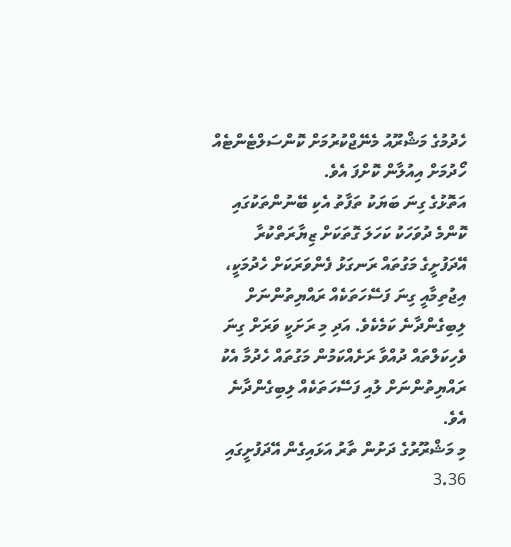ހެދުމުގެ މަޝްރޫއު މެނޭޖްކުރުމަށް ކޮންސަލްޓެންޓެއް ހޯދުމަށް އިއުލާން ކޮށްފަ އެވެ.
އަތޮޅުގެ ގިނަ ބަޔަކު ތަފާތު އެކި ބޭނުންތަކުގައި ކޮންމެ ދުވަހަކު ކަހަލަ ގޮތަކަށް ޒިޔާރަތްކުރާ އޭދަފުށީގެ މަގުތައް ރަނގަޅު ފެންވަރަކަށް ހެދުމަކީ، އިޖުތިމާއީ ގިނަ ފަސޭހަތަކެއް ރައްޔިތުންނަށް ލިބިގެންދާނެ ކަމެކެވެ. އަދި މި ރަށަކީ ވަރަށް ގިނަ ވެހިކަލްތައް ދުއްވާ ރަށެއްކަމުން މަގުތައް ހެދުމާ އެކު ރައްޔިތުންނަށް ލުއި ފަސޭހަތަކެއް ލިބިގެންދާނެ އެވެ.
މި މަޝްރޫރުގެ ދަށުން ތާރު އަޅައިގެން އޭދަފުށީގައި 3.36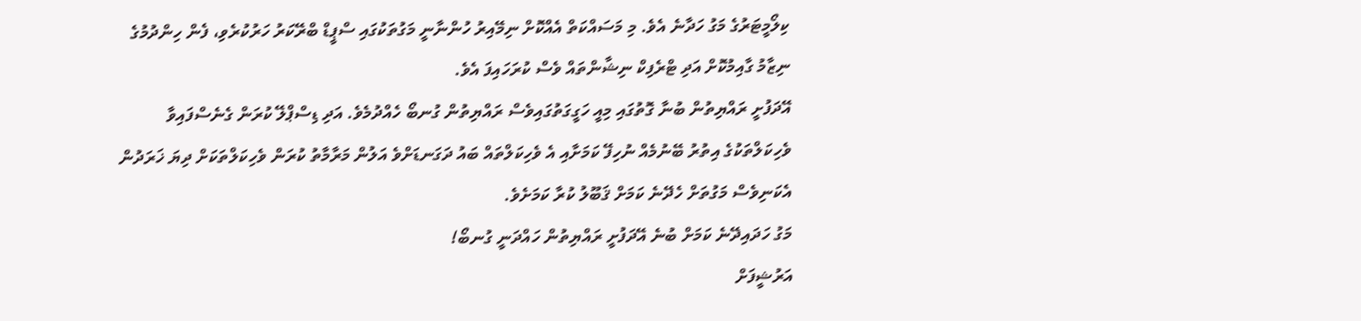ކިލޯމީޓަރުގެ މަގު ހަދާނެ އެވެ. މި މަސައްކަތް އެއްކޮށް ނިމޭއިރު ހުންނާނީ މަގުތަކުގައި ސްޕީޑް ބްރޭކަރު ހަރުކުރެވި، ފެން ހިންދުމުގެ ނިޒާމު ގާއިމުކޮށް އަދި ޓްރެފިކް ނިޝާންތައް ވެސް ކުރަހައިފަ އެވެ.
އޭދަފުށީ ރައްޔިތުން ބުނާ ގޮތުގައި މިއީ ހަގީގަތުގައިވެސް ރައްޔިތުން ގުނބޯ ހެއްދުމެވެ. އަދި ޑިސްޕްލޭ ކުރަން ގެނެސްފައިވާ ވެހިކަލްތަކުގެ އިތުރު ބޭނުމެއް ނުހިފޭ ކަމަށާއި އެ ވެހިކަލްތައް ބައު ދަގަނޑަށްވެ އަލުން މަރާމާތު ކުރަން ވެހިކަލްތަކަށް ދިޔަ ޚަރަދުން އެކަނިވެސް މަގުތަށް ހެދޭނެ ކަމަށް ޤަބޫލު ކުރާ ކަމަށެވެ.
މަގު ހަދައިދޭނެ ކަމަށް ބުނެ އޭދަފުށީ ރައްޔިތުން ހައްދަނީ ގުނބޯ!
އަރުޝީފަށް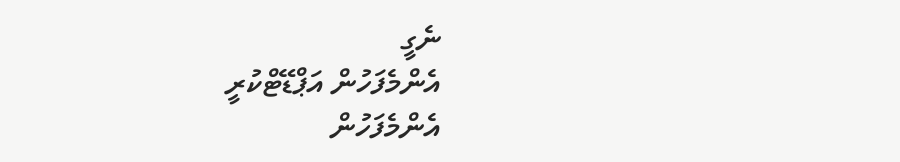ނެގީ
އެންމެފަހުން އަޕްޑޭޓްކުރީ
އެންމެފަހުން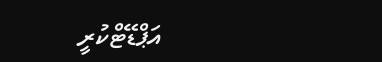އަޕްޑޭޓްކުރީ